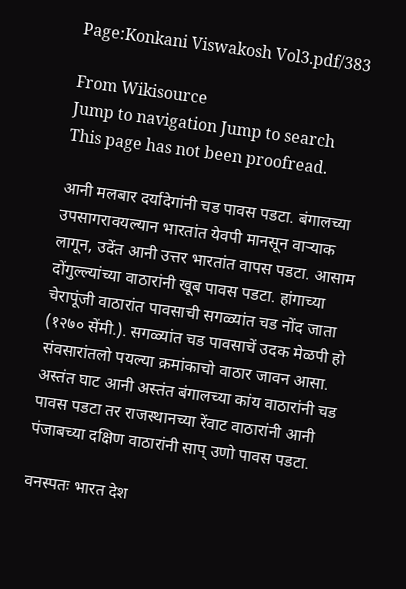Page:Konkani Viswakosh Vol3.pdf/383

From Wikisource
Jump to navigation Jump to search
This page has not been proofread.

आनी मलबार दर्यादेगांनी चड पावस पडटा. बंगालच्या उपसागरावयल्यान भारतांत येवपी मानसून वाऱ्याक लागून, उदेंत आनी उत्तर भारतांत वापस पडटा. आसाम दोंगुल्ल्यांच्या वाठारांनी खूब पावस पडटा. हांगाच्या चेरापूंजी वाठारांत पावसाची सगळ्यांत चड नोंद जाता (१२७० सेंमी.). सगळ्यांत चड पावसाचें उदक मेळपी हो संवसारांतलो पयल्या क्रमांकाचो वाठार जावन आसा. अस्तंत घाट आनी अस्तंत बंगालच्या कांय वाठारांनी चड पावस पडटा तर राजस्थानच्या रेंवाट वाठारांनी आनी पंजाबच्या दक्षिण वाठारांनी साप् उणो पावस पडटा.

वनस्पतः भारत देश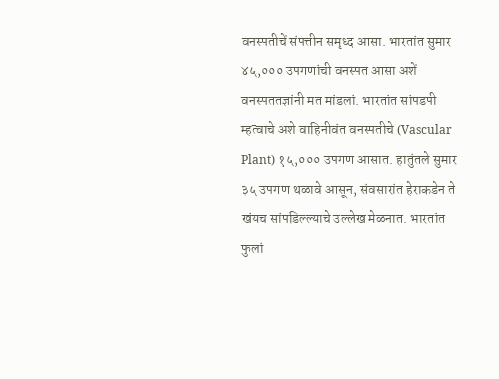वनस्पतीचें संपत्तीन समृध्द आसा. भारतांत सुमार ४५,००० उपगणांची वनस्पत आसा अशें वनस्पततज्ञांनी मत मांडलां. भारतांत सांपडपी म्हत्वाचे अशे वाहिनीवंत वनस्पतीचे (Vascular Plant) १५,००० उपगण आसात. हातुंतले सुमार ३५ उपगण थळावे आसून, संवसारांत हेराकडेन ते खंयच सांपडिल्ल्याचे उल्लेख मेळनात. भारतांत फुलां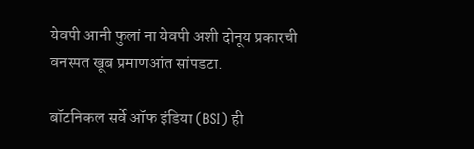येवपी आनी फुलां ना येवपी अशी दोनूय प्रकारची वनस्पत खूब प्रमाणआंत सांपडटा.

बॉटनिकल सर्वे ऑफ इंडिया (BSI) ही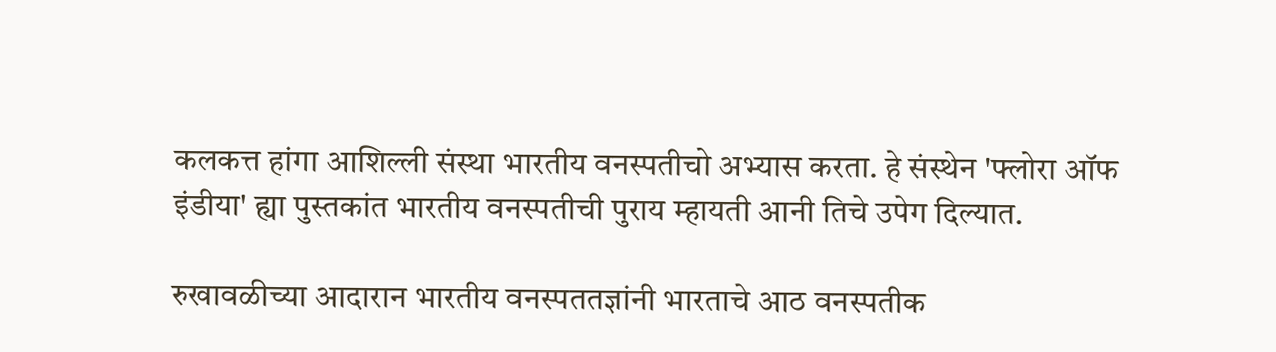कलकत्त हांगा आशिल्ली संस्था भारतीय वनस्पतीचो अभ्यास करता. हे संस्थेन 'फ्लोरा ऑफ इंडीया' ह्या पुस्तकांत भारतीय वनस्पतीची पुराय म्हायती आनी तिचे उपेग दिल्यात.

रुखावळीच्या आदारान भारतीय वनस्पततज्ञांनी भारताचे आठ वनस्पतीक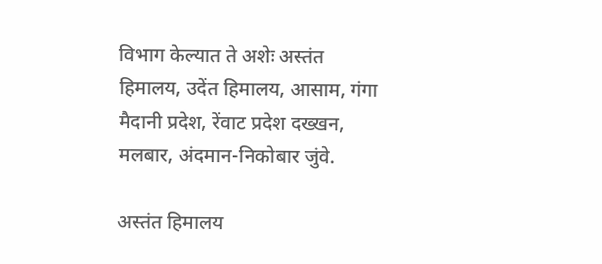विभाग केल्यात ते अशेः अस्तंत हिमालय, उदेंत हिमालय, आसाम, गंगा मैदानी प्रदेश, रेंवाट प्रदेश दख्खन, मलबार, अंदमान-निकोबार जुंवे.

अस्तंत हिमालय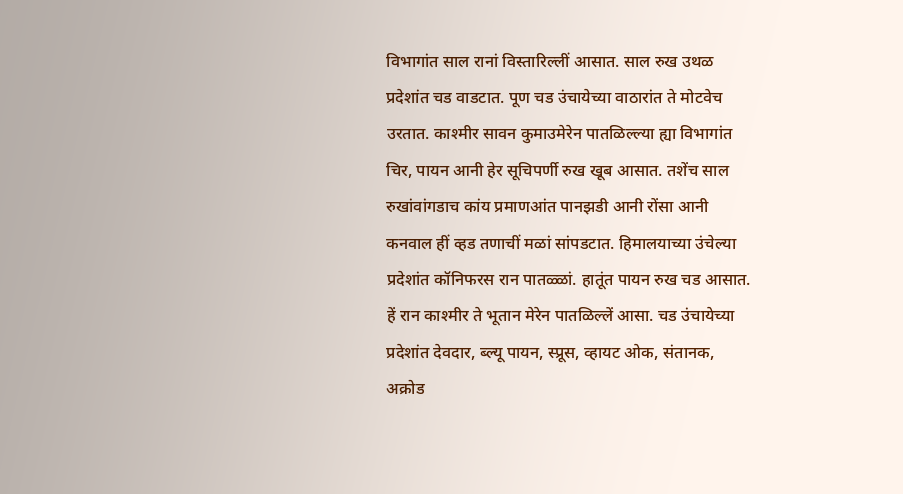विभागांत साल रानां विस्तारिल्लीं आसात. साल रुख उथळ प्रदेशांत चड वाडटात. पूण चड उंचायेच्या वाठारांत ते मोटवेच उरतात. काश्मीर सावन कुमाउमेरेन पातळिल्ल्या ह्या विभागांत चिर, पायन आनी हेर सूचिपर्णी रुख खूब आसात. तशेंच साल रुखांवांगडाच कांय प्रमाणआंत पानझडी आनी रोंसा आनी कनवाल हीं व्हड तणाचीं मळां सांपडटात. हिमालयाच्या उंचेल्या प्रदेशांत कॉनिफरस रान पातळ्ळां. हातूंत पायन रुख चड आसात. हें रान काश्मीर ते भूतान मेरेन पातळिल्लें आसा. चड उंचायेच्या प्रदेशांत देवदार, ब्ल्यू पायन, स्प्रूस, व्हायट ओक, संतानक, अक्रोड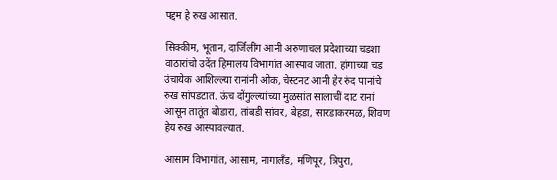पद्दम हे रुख आसात.

सिक्कीम, भूतान, दार्जिलींग आनी अरुणाचल प्रदेशाच्या चडशा वाठारांचो उदेंत हिमालय विभागांत आस्पाव जाता. हांगाच्या चड उंचायेक आशिल्ल्या रानांनी ओक, चेस्टनट आनी हेर रुंद पानांचे रुख सांपडटात. ऊंच दोंगुल्ल्यांच्या मुळसांत सालाचीं दाट रानां आसून तातूंत बोडारा, तांबडी सांवर, बेहडा, सारडाकरमळ, शिवण हेय रुख आस्पावल्यात.

आसाम विभागांत, आसाम, नागालँड, मणिपूर, त्रिपुरा,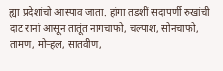ह्या प्रदेशांचो आस्पाव जाता. हांगा तडशीं सदापर्णी रुखांची दाट रानां आसून तातूंत नागचाफो, चल्पाश, सोनचाफो, तामण, मोऱ्हल, सातवीण,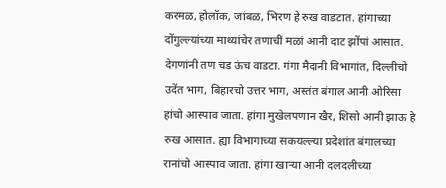करमळ, होलॉक, जांबळ, भिरण हे रुख वाडटात. हांगाच्या दोंगुल्ल्यांच्या माथ्यांचेर तणाचीं मळां आनी दाट झोंपां आसात. देगणांनी तण चड ऊंच वाडटा. गंगा मैदानी विभागांत, दिल्लीचो उदेंत भाग, बिहारचो उत्तर भाग, अस्तंत बंगाल आनी ओरिसा हांचो आस्पाव जाता. हांगा मुखेलपणान खैर, शिसो आनी झाऊ हे रुख आसात. ह्या विभागाच्या सकयल्ल्या प्रदेशांत बंगालच्या रानांचो आस्पाव जाता. हांगा खाऱ्या आनी दलदलीच्या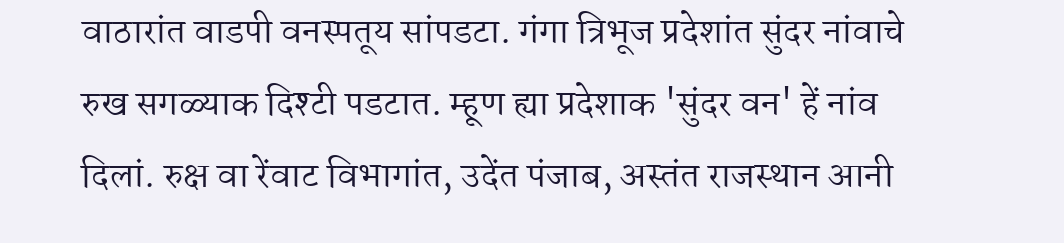वाठारांत वाडपी वनस्पतूय सांपडटा. गंगा त्रिभूज प्रदेशांत सुंदर नांवाचे रुख सगळ्याक दिश्टी पडटात. म्हूण ह्या प्रदेशाक 'सुंदर वन' हें नांव दिलां. रुक्ष वा रेंवाट विभागांत, उदेंत पंजाब, अस्तंत राजस्थान आनी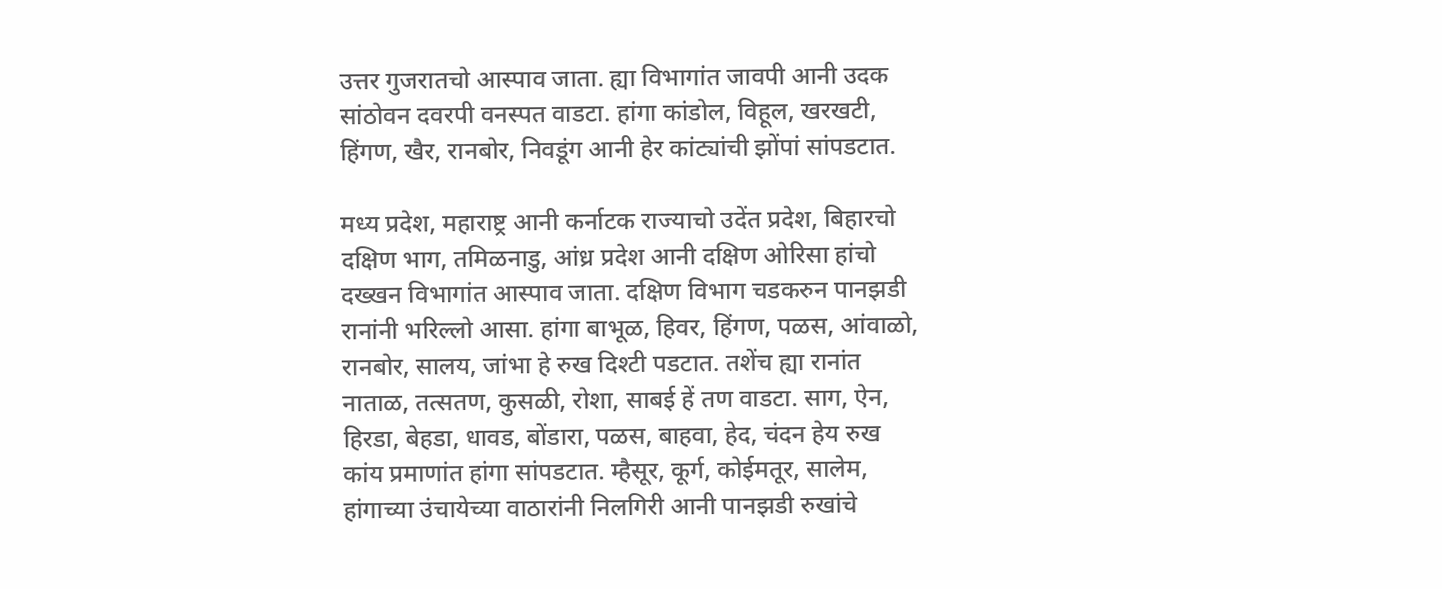उत्तर गुजरातचो आस्पाव जाता. ह्या विभागांत जावपी आनी उदक सांठोवन दवरपी वनस्पत वाडटा. हांगा कांडोल, विहूल, खरखटी, हिंगण, खैर, रानबोर, निवडूंग आनी हेर कांट्यांची झोंपां सांपडटात.

मध्य प्रदेश, महाराष्ट्र आनी कर्नाटक राज्याचो उदेंत प्रदेश, बिहारचो दक्षिण भाग, तमिळनाडु, आंध्र प्रदेश आनी दक्षिण ओरिसा हांचो दख्खन विभागांत आस्पाव जाता. दक्षिण विभाग चडकरुन पानझडी रानांनी भरिल्लो आसा. हांगा बाभूळ, हिवर, हिंगण, पळस, आंवाळो, रानबोर, सालय, जांभा हे रुख दिश्टी पडटात. तशेंच ह्या रानांत नाताळ, तत्सतण, कुसळी, रोशा, साबई हें तण वाडटा. साग, ऐन, हिरडा, बेहडा, धावड, बोंडारा, पळस, बाहवा, हेद, चंदन हेय रुख कांय प्रमाणांत हांगा सांपडटात. म्हैसूर, कूर्ग, कोईमतूर, सालेम, हांगाच्या उंचायेच्या वाठारांनी निलगिरी आनी पानझडी रुखांचे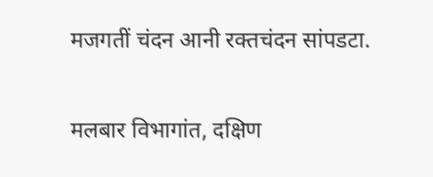मजगतीं चंदन आनी रक्तचंदन सांपडटा.

मलबार विभागांत, दक्षिण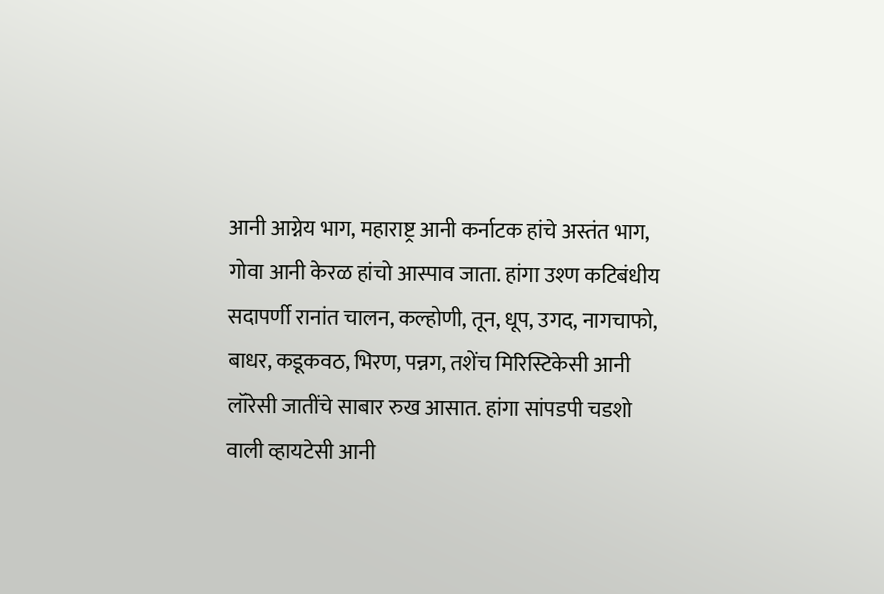आनी आग्नेय भाग, महाराष्ट्र आनी कर्नाटक हांचे अस्तंत भाग, गोवा आनी केरळ हांचो आस्पाव जाता. हांगा उश्ण कटिबंधीय सदापर्णी रानांत चालन, कल्होणी, तून, धूप, उगद, नागचाफो, बाधर, कडूकवठ, भिरण, पन्नग, तशेंच मिरिस्टिकेसी आनी लॉरेसी जातींचे साबार रुख आसात. हांगा सांपडपी चडशो वाली व्हायटेसी आनी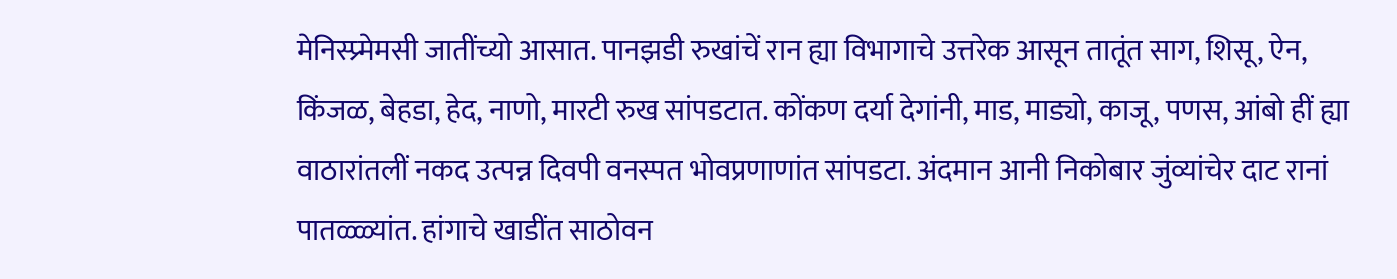मेनिस्प्र्मेमसी जातींच्यो आसात. पानझडी रुखांचें रान ह्या विभागाचे उत्तरेक आसून तातूंत साग, शिसू, ऐन, किंजळ, बेहडा, हेद, नाणो, मारटी रुख सांपडटात. कोंकण दर्या देगांनी, माड, माड्यो, काजू, पणस, आंबो हीं ह्या वाठारांतलीं नकद उत्पन्न दिवपी वनस्पत भोवप्रणाणांत सांपडटा. अंदमान आनी निकोबार जुंव्यांचेर दाट रानां पातळ्ळ्यांत. हांगाचे खाडींत साठोवन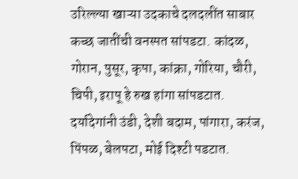उरिल्ल्या खाऱ्या उदकाचे दलदलींत साबार कच्छ जातींची वनस्पत सांपडटा. कांदळ, गोरान, पुसूर, कृपा, कांक्रा, गोरिया, चौरी, चिपी, इरापू हे रुख हांगा सांपडटात. दर्यादेगांनी उंडी, देशी बदाम, पांगारा, करंज, पिंपळ, बेलपटा, मोई दिश्टी पडटात.